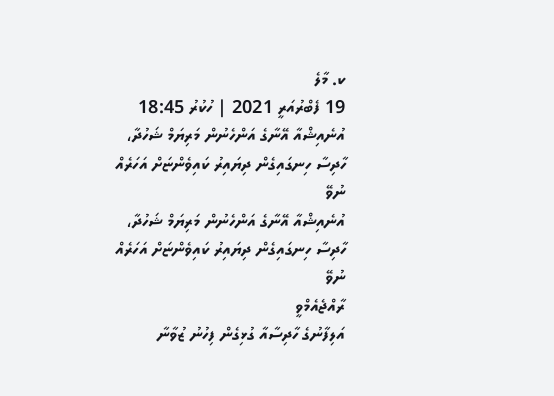ކ. މާލެ
19 ފެބްރުއަރީ 2021 | ހުކުރު 18:45
އުނެއިޝްއާ އޭނާގެ އަންހެނުން މަރިޔަމް ޝަހުދާ، ހާދިސާ ހިނގައިގެން ދިޔައިރު ކައިވެންޏަށް އަހަރެއް ނުވޭ
އުނެއިޝްއާ އޭނާގެ އަންހެނުން މަރިޔަމް ޝަހުދާ، ހާދިސާ ހިނގައިގެން ދިޔައިރު ކައިވެންޏަށް އަހަރެއް ނުވޭ
ރާއްޖެއެމްވީ
އަލިފާނުގެ ހާދިސާއާ ގުޅިގެން ފިހުނު ޒުވާނާ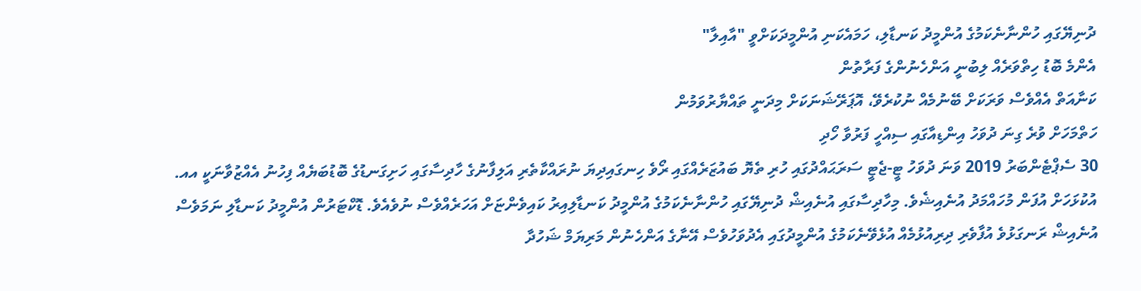ދުނިޔޭގައި ހުންނާނެކަމުގެ އުންމީދު ކަނޑާލި، ހަމައެކަނި އުންމީދަކަށްވީ "އާއިލާ"
އެންމެ ބޮޑު ހިތްވަރެއް ލިބުނީ އަންހެނުންގެ ފަރާތުން
ކަނާއަތް އެއްވެސް ވަރަކަށް ބޭނުމެއް ނުކުރެވޭ، އޮޕަރޭޝަނަކަށް މިދަނީ ތައްޔާރުވަމުން
ހަތްމަހަށް ވުރެ ގިނަ ދުވަހު އިންޑިއާގައި ސިއްހީ ފަރުވާ ހޯދި
30 ސެޕްޓެންބަރު 2019 ވަނަ ދުވަހު ޓީ-ޖެޓީ ސަރަޙައްދުގައި ހުރި ތެޔޮ ބައުޒަރެއްގައި ރޯވެ ހިނގައިދިޔަ ނުރައްކާތެރި އަލިފާނުގެ ހާދިސާގައި ހަށިގަނޑުގެ ބޮޑުބަޔެއް ފިހުނު އެއްޒުވާނަކީ އއ. އުކުޅަހަށް އުފަން މުހައްމަދު އުނެއިޝެވެ. މިހާދިސާގައި އުނެއިޝް ދުނިޔޭގައި ހުންނާނެކަމުގެ އުންމީދު ކަނޑާލިއިރު ކައިވެންޏަށް އަހަރެއްވެސް ނުވެއެވެ. ޑޮކްޓަރުން އުންމީދު ކަނޑާލި ނަމަވެސް އުނެއިޝް ރަނގަޅުވެ އުފާވެރި ދިރިއުޅުމެއް އުޅެވޭނެކަމުގެ އުންމީދުގައި އެދުވަހުވެސް އޭނާގެ އަންހެނުން މަރިޔަމް ޝަހުދާ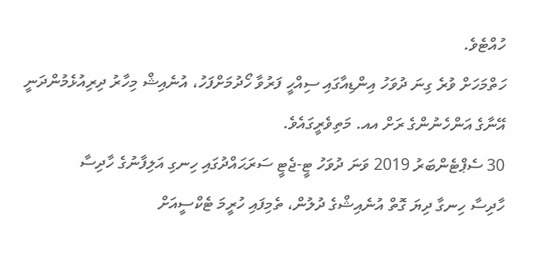ހުއްޓެވެ.
ހަތްމަހަށް ވުރެ ގިނަ ދުވަހު އިންޑިއާގައި ސިއްހީ ފަރުވާ ހޯދުމަށްފަހު، އުނެއިޝް މިހާރު ދިރިއުޅެމުންދަނީ އޭނާގެ އަންހެނުންގެ ރަށް އއ. މަތިވެރީގައެވެ.
30 ސެޕްޓެންބަރު 2019 ވަނަ ދުވަހު ޓީ-ޖެޓީ ސަރަޙައްދުގައި ހިނގި އަލިފާނުގެ ހާދިސާ
ހާދިސާ ހިނގާ ދިޔަ ގޮތް އުނެއިޝްގެ ދުލުން، ތެމިފައި ހުރީމަ ޓެކްސީއަށް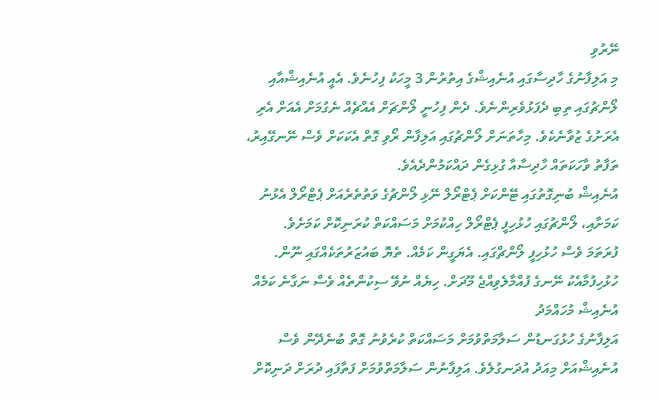ނޭރުވި
މި އަލިފާނުގެ ހާދިސާގައި އުނެއިޝްގެ އިތުރުން 3 މީހަކު ފިހުނެވެ. އެއީ އުނެއިޝްއާއި ލޯންޗުގައި ތިބި ދެފަޅުވެރިންނެވެ. ދެން ފިހުނީ ލޯންޗަށް އެއްޗެއް ނެގުމަށް އެއަށް އެރި އެރަށުގެ ޒުވާނެކެވެ. މިހާތަނަށް ލޯންޗުގައި އަލިފާން ރޯވި ގޮތް އެކަކަށް ވެސް ނޭނގޭއިރު، ތަފާތު ވާހަކަތައް ހާދިސާއާ ގުޅިގެން ދައްކަމުންދެއެވެ.
އުނެއިޝް ބުނިގޮތުގައި ޓޭންކަށް ޕެޓްރޯލް ނޭޅި ލޯންޗުގެ ވަތުތެރެއަށް ޕެޓްރޯލް އެޅުނު ކަމަށާއި، ލޯންޗުގައި ހުޅުހިފީ ޕެޓްރޯލް ހިއްކުމަށް މަސައްކަތް ކުރަނިކޮށް ކަމަށެވެ.
ފުރަތަމަ ވެސް ހުޅުހިފީ ލޯންޗްގައި. އެޔަގީން ކަމެއް. ތެޔޮ ބައުޒަރުތަކެއްގައި ނޫން. ހުޅުހިފުމާއެކު ނޭނގެ ފުއްމާލެވިއްޖެ މޫދަށް. ހިޔެއް ނުވޭ ސިކުންތެއް ވެސް ނަގާނެ ކަމެއް
އުނެއިޝް މުހައްމަދު
އަލިފާނުގެ ހުޅުގަނޑުން ސަލާމަތްވުމަށް މަސައްކަތް ކުރެވުނު ގޮތް ބުނެދޭން ވެސް އުނެއިޝްއަށް މިއަދު އުދަނގުލެވެ. އަލިފާނުން ސަލާމަތްވުމަށް ފަތާފައި ދުރަށް ދަނިކޮށް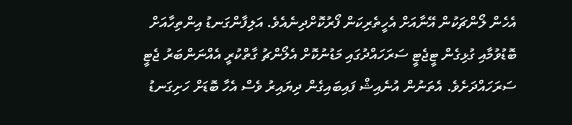އެހެން ލޯންޗަކުން އޭނާއަށް އެހީތެރިކަން ފޯރުކޮށްދިނެއެވެ. އަލިފާންގަނޑު އިންތިހާއަށް ބޮޑުވުމާއި ގުޅިގެން ޓީޖެޓީ ސަރަހައްދުގައި މަޑުނުކޮށް އެލޯންޗު ގާތްކުރީ އެއްނަންބަރު ޖެޓީ ސަރަހައްދަށެވެ. އެތަނުން އުނެއިޝް ފައިބައިގެން ދިޔައިރު ވެސް އެހާ ބޮޑަށް ހަށިގަނޑު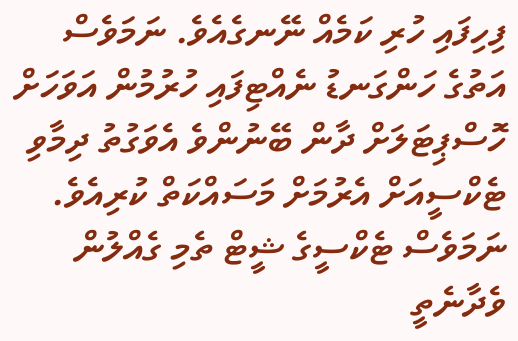ފިހިފައި ހުރި ކަމެއް ނޭނގެއެވެ. ނަމަވެސް އަތުގެ ހަންގަނޑު ނެއްޓިފައި ހުރުމުން އަވަހަށް ހޮސްޕިޓަލަށް ދާން ބޭނުންވެ އެވަގުތު ދިމާވި ޓެކްސީއަށް އެރުމަށް މަސައްކަތް ކުރިއެވެ. ނަމަވެސް ޓެކްސީގެ ޝީޓް ތެމި ގެއްލުން ވެދާނެތީ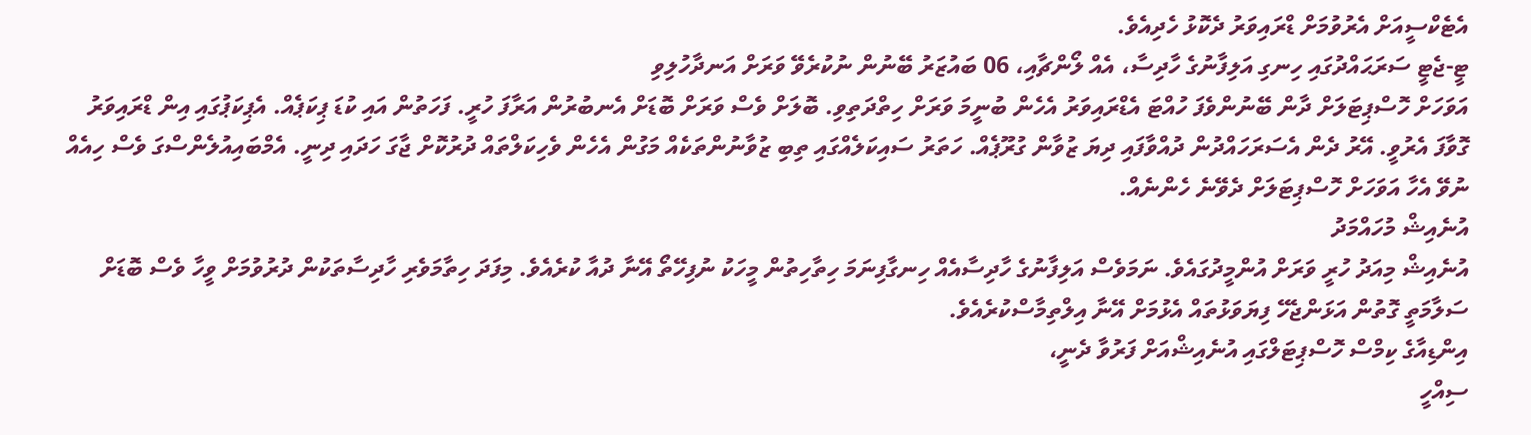އެޓެކްސީއަށް އެރުވުމަށް ޑްރައިވަރު ދެކޮޅު ހެދިއެވެ.
ޓީ-ޖެޓީ ސަރަޙައްދުގައި ހިނގި އަލިފާނުގެ ހާދިސާ، އެއް ލޯންޗާއި، 06 ބައުޒަރު ބޭނުން ނުކުރެވޭ ވަރަށް އަނދާހުލިވި
އަވަހަށް ހޮސްޕިޓަލަށް ދާން ބޭނުންވެފަ ހުއްޓަ އެޑްރައިވަރު އެހެން ބުނީމަ ވަރަށް ހިތްދަތިވި. ބޮލަށް ވެސް ވަރަށް ބޮޑަށް އެނބުރުން އަރާފަ ހުރީ. ފަހަތުން އައި ކުޑަ ޕިކަޕެއް. އެޕިކަޕުގައި އިން ޑްރައިވަރު ގޮވާފަ އެރުވީ. އޭރު ދެން އެސަރަހައްދުން ދުއްވާފައި ދިޔަ ޒުވާން ގުރޫޕެއް. ހަތަރު ސައިކަލެއްގައި ތިބި ޒުވާނުންތަކެއް މަގުން އެހެން ވެހިކަލްތައް ދުރުކޮށް ޖާގަ ހަދައި ދިނީ. އެމްބައިއުލެންސްގަ ވެސް ހިއެއް ނުވޭ އެހާ އަވަހަށް ހޮސްޕިޓަލަށް ދެވޭނެ ހެންނެއް.
އުނެއިޝް މުހައްމަދު
އުނެއިޝް މިއަދު ހުރީ ވަރަށް އުންމީދުގައެވެ. ނަމަވެސް އަލިފާނުގެ ހާދިސާއެއް ހިނގާފިނަމަ ހިތާހިތުން މީހަކު ނުފިހޭތޯ އޭނާ ދުއާ ކުރެއެވެ. މިފަދަ ހިތާމަވެރި ހާދިސާތަކުން ދުރުވުމަށް ވީހާ ވެސް ބޮޑަށް ސަލާމަތީ ގޮތުން އަޅަންޖެހޭ ފިޔަވަޅުތައް އެޅުމަށް އޭނާ އިލްތިމާސްކުރެއެވެ.
އިންޑިއާގެ ކިމްސް ހޮސްޕިޓަލްގައި އުނެއިޝްއަށް ފަރުވާ ދެނީ،
ސިއްހީ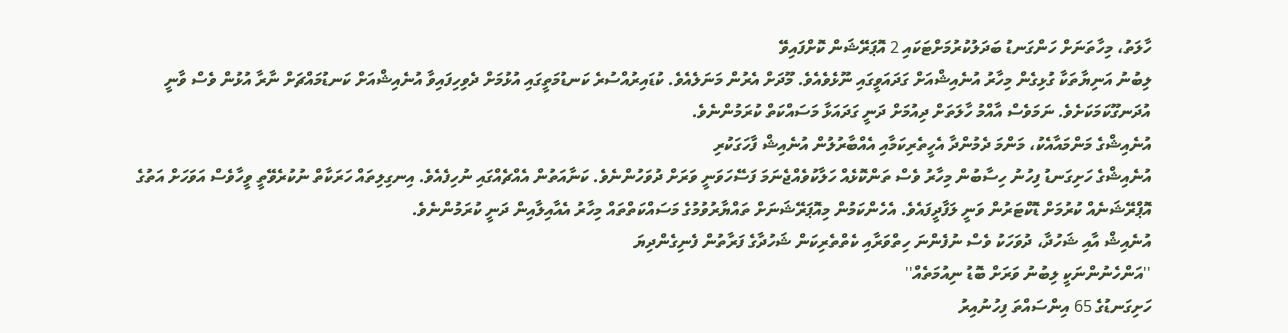ހާލަތު، މިހާތަނަށް ހަންގަނޑު ބަދަލުކުރުމަށްޓަކައި 2 އޮޕަރޭޝަން ކޮށްފައިވޭ
ލިބުނު އަނިޔާތަކާ ގުޅިގެން މިހާރު އުނެއިޝްއަށް ގަދައަވީގައި ނޫޅެވެއެވެ. މޫދަށް އެރުން މަނަލެއެވެ. ކުޑައިރުއްސުރެ ކަނޑުމަތީގައި އުޅުމަށް ދެވިހިފައިވާ އުނެއިޝްއަށް ކަނޑުމައްޗަށް ނާރާ އުޅުން ވެސް ވާނީ އުދަނގޫކަމަކަށެވެ. ނަމަވެސް އާއްމު ހާލަތަށް ދިއުމަށް ދަނީ ގަދައަޅާ މަސައްކަތް ކުރަމުންނެވެ.
އުނެއިޝްގެ މަންމައާއެކު، މަންމަ ދެމުންދާ އެހީތެރިކަމާއި އެއްބާރުލުން އުނެއިޝް ފާހަގަކުރި
އުނެއިޝްގެ ހަށިގަނޑު ފިހުނު ހިސާބުން މިހާރު ވެސް ތަންކޮޅެއް ހަލާކުވެއްޖެނަމަ ފަސޭހަވަނީ ވަރަށް ދުވަހުންނެވެ. ކަނާއަތުން އެއްޗެއްގައި ނުހިފެއެވެ. އިނގިލިތައް ހަރަކާތް ނުކުރެވޭތީ ވީހާވެސް އަވަހަށް އަތުގެ އޮޕްރޭޝަނެއް ކުރުމަށް ޑޮކްޓަރުން ވަނީ ލަފާދީފައެވެ. އެހެންކަމުން މިއޮޕަރޭޝަނަށް ތައްޔާރުވުމުގެ މަސައްކަތްތައް މިހާރު އެއާއިލާއިން ދަނީ ކުރަމުންނެވެ.
އުނެއިޝް އާއި ޝަހުދާ، ދުވަހަކު ވެސް ނުފެންނަ ހިތްވަރާއި ކެތްތެރިކަން ޝަހުދާގެ ފަރާތުން ފެނިގެންދިޔަ
''އަންހެނުންނަކީ ލިބުނު ވަރަށް ބޮޑު ނިއުމަތެއް''
ހަށިގަނޑުގެ 65 އިންސައްތަ ފިހުނުއިރު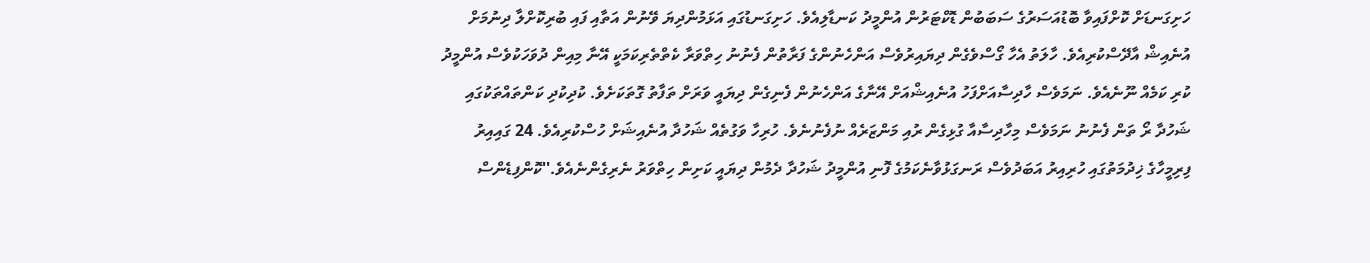ހަށިގަނޑަށް ކޮށްފައިވާ ބޮޑުއަސަރުގެ ސަބަބުން ޑޮކްޓަރުން އުންމީދު ކަނޑާލިއެވެ. ހަށިގަނޑުގައި އަޅަމުންދިޔަ ވޭނުން އަތާއި ފައި ބުރިކޮށްލާ ދިނުމަށް އުނެއިޝް އާދޭސްކުރިއެވެ. ހާލަތު އެހާ ގޯސްވެގެން ދިޔައިރުވެސް އަންހެނުންގެ ފަރާތުން ފެނުނު ހިތްވަރާ ކެތްތެރިކަމަކީ އޭނާ މިއިން ދުވަހަކުވެސް އުންމީދު ކުރި ކަމެއް ނޫނެއެވެ. ނަމަވެސް ހާދިސާއަށްފަހު އުނެއިޝްއަށް އޭނާގެ އަންހެނުން ފެނިގެން ދިޔައީ ވަރަށް ތަފާތު ގޮތަކަށެވެ. ކުދިކުދި ކަންތައްތަކުގައި ޝަހުދާ ރޯ ތަން ފެނުނު ނަމަވެސް މިހާދިސާއާ ގުޅިގެން ރުއި މަންޒަރެއް ނުފެނުނެވެ. ހުރިހާ ވަގުތެއް ޝަހުދާ އުނެއިޝަށް ހުސްކުރިއެވެ. 24 ގައިއިރު ފިރިމީހާގެ ޚިދުމަތުގައި ހުރިއިރު އަބަދުވެސް ރަނގަޅުވާނެކަމުގެ ފޮނި އުންމީދު ޝަހުދާ ދެމުން ދިޔައީ ކަށިން ހިތްވަރު ނެރިގެންނެއެވެ.''ކޮންފިޑެންސް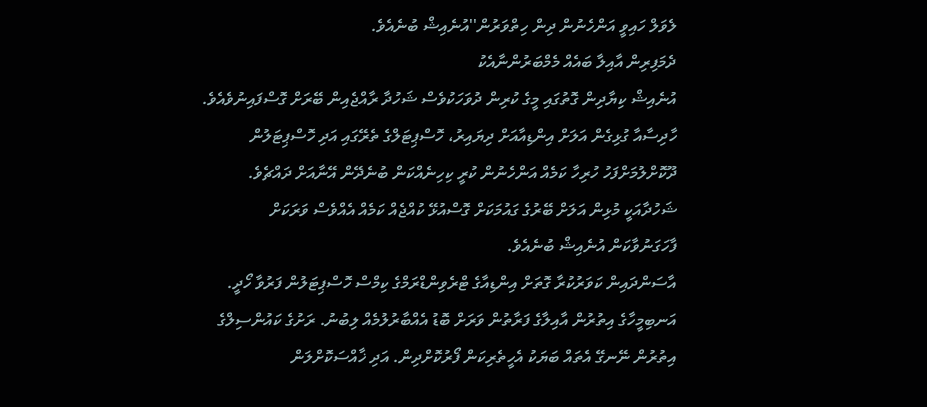ލެވަލް ހައިވީ އަންހެނުން ދިން ހިތްވަރުން''އުނެއިޝް ބުނެއެވެ.
ދެމަފިރިން އާއިލާ ބައެއް މެމްބަރުންނާއެކު
އުނެއިޝް ކިޔާދިން ގޮތުގައި މީގެ ކުރިން ދުވަހަކުވެސް ޝަހުދާ ރާއްޖެއިން ބޭރަށް ގޮސްފައިނުވެއެވެ. ހާދިސާއާ ގުޅިގެން އަލަށް އިންޑިއާއަށް ދިޔައިރު، ހޮސްޕިޓަލްގެ ތެރޭގައި އަދި ހޮސްޕިޓަލުން ދޫކޮށްލުމަށްފަހު ހުރިހާ ކަމެއް އަންހެނުން ކުރީ ކިހިނެއްކަން ބުނެދޭން އޭނާއަށް ދައްޗެވެ. ޝަހުދާއަކީ މުޅިން އަލަށް ބޭރުގެ ގައުމަކަށް ގޮސްއުޅޭ ކުއްޖެއް ކަމެއް އެއްވެސް ވަރަކަށް ފާހަގަނުވާކަން އުނެއިޝް ބުނެއެވެ.
އާސަންދައިން ކަވަރުކުރާ ގޮތަށް އިންޑިއާގެ ޓްރެވިންޑްރަމްގެ ކިމްސް ހޮސްޕިޓަލުން ފަރުވާ ހޯދީ. އަނބިމީހާގެ އިތުރުން އާއިލާގެ ފަރާތުން ވަރަށް ބޮޑު އެއްބާރުލުމެއް ލިބުނު. ރަށުގެ ކައުންސިލްގެ އިތުރުން ނޭނގޭ އެތައް ބަޔަކު އެހީތެރިކަން ފޯރުކޮށްދިން. އަދި ޚާއްސަކޮށްލަން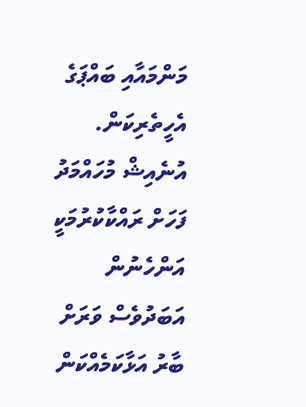މަންމައާއި ބައްޕަގެ އެހީތެރިކަން.
އުނެއިޝް މުހައްމަދު
ފަހަށް ރައްކާކުރުމަކީ އަންހެނުން އަބަދުވެސް ވަރަށް ބާރު އަޅާކަމެއްކަން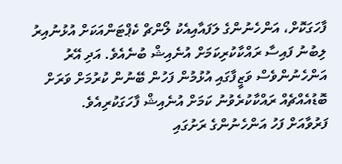ފާހަގަކޮށް، އަންހެނުންގެ ލަފައާއިއެކު ލޯންޗް ކެޕްޓަންއަކަށް އުޅުނުއިރު ލިބުނު ފައިސާ ރައްކާކުރިކަމަށް އުނެއިޝް ބުނެއެވެ. އަދި އޭރު އަންހެނުންވެސް ވަޒީފާގައި އުޅުމުން ފަހުން ބޭނުން ކުރުމަށް ވަރަށް ބޮޑުއެއްޗެއް ރައްކާކުރެވުނު ކަމަށް އުނެއިޝް ފާހަގަކުރިއެވެ.
ފަރުވާއަށް ފަހު އަންހެނުންގެ ރަށުގައި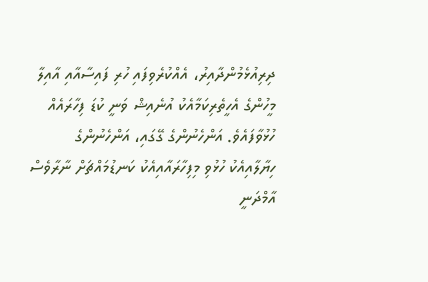ދިރިއުޅެމުންދާއިރު، އެއްކުރެވިފައި ހުރި ފައިސާއާއި އާއިލާ މީހުންގެ އެހީތެރިކަމާއެކު އުނެއިޝް ވަނީ ކުޑަ ފިހާރައެއް ހުޅުވާފައެވެ. އަންހެނުންގެ ގޭގައި، އަންހެނުންގެ ހިޔާލާއިއެކު ހުޅުވި މިފިހާރައާއިއެކު ކަނޑުމައްޗަށް ނާރާވެސް އާމްދަނީ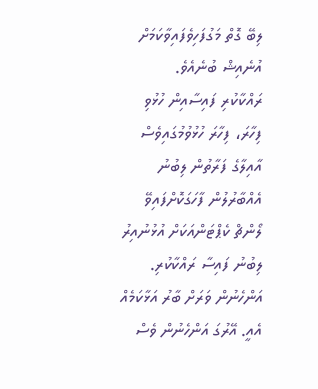ލިބޭ ގޮތް މަގުފަހިވެފައިވާކަމަށް އުނެއިޝް ބުނެއެވެ.
ރައްކާކުރި ފައިސާއިން ހުޅުވި ފިހާރަ، ފިހާރަ ހުޅުވުމުގައިވެސް އާއިލާގެ ފަރާތުން ލިބުނު އެއްބާރުލުން ފާހަގަކޮށްފައިވޭ
ލޯންޗް ކެޕްޓަންއަކަށް އުޅުނުއިރު ލިބުނު ފައިސާ ރައްކާކުރި. އަންހެނުން ވަރަށް ބާރު އަޅާކަމެއް އެއީ. އޭރުގަ އަންހެނުން ވެސް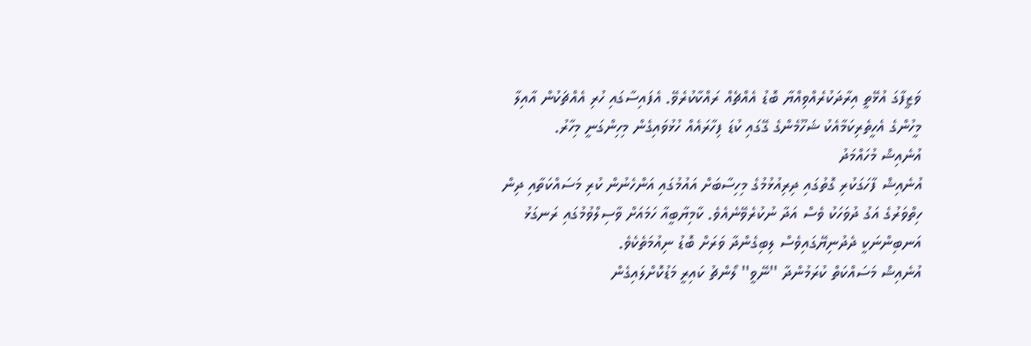ވަޒީފާގަ އުޅޭތީ އިރާދަކުރެއްވިއްޔާ ބޮޑު އެއްޗެއް ރައްކާކުރެވޭ. އެފައިސާގައި ހުރި އެއްޗަކުން އާއިލާ މީހުންގެ އެހީތެރިކަމާއެކު ޝަހޫމެންގެ ގޭގައި ކުޑަ ފިހާރައެއް ހުޅުވައިގެން މިހިންގަނީ މިހާރު.
އުނެއިޝް މުހައްމަދު
އުނެއިޝް ފާހަގަކުރި ގޮތުގައި ދިރިއުޅުމުގެ މިހިސާބަށް އައުމުގައި އަންހެނުން ކުރި މަސައްކަތާއި ދިން ހިތްވަރުގެ އަގު ދުވަހަކު ވެސް އަދާ ނުކުރެވޭނެއެވެ. ކާމިޔާބީއާ ހަމައަށް ވާސިލްވުމުގައި ރަނގަޅު އަނބިންނަކީ ދެދުނިޔޭގައިވެސް ލިބިގެންދާ ވަރަށް ބޮޑު ނިއުމަތެކެވެ.
އުނެއިޝް މަސައްކަތް ކުރަމުންދާ ''ނޭވީ'' ލޯންޗު ކައިރީ މަޑުކޮށްލައިގެން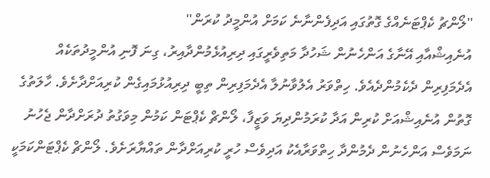''ލޯންޗު ކެޕްޓަނެއްގެ ގޮތުގައި އަދިފެންނާނެ ކަމަށް އުންމީދު ކުރަން''
އުނެއިޝްއާއި އޭނާގެ އަންހެނުން ޝަހުދާ މަތިވެރީގައި ދިރިއުޅެމުންދާއިރު، ގިނަ ފޮނި އުންމީދުތަކެއް އެދެމަފިރިން ދެކެމުންދެއެވެ. ހިތްވަރު އެލުވާނުލާ އެދެމަފިރިން ތިބީ ދިރިއުޅުމައިގެން ކުރިއަށްދާށެވެ. ހާލަތުގެ ގޮތުން އުނެއިޝްއަށް ކުރިން އަދާ ކުރަމުންދިޔަ ވަޒީފާ، ލޯންޗް ކެޕްޓަން ކަމުން މިވަގުތު ދުރަށްދާން ޖެހުނު ނަމަވެސް އަންހެނުން ދެމުންދާ ހިތްވަރާއެކު އަދިވެސް ހުރީ ކުރިއަށްދާން ތައްޔާރަށެވެ. ލޯންޗް ކެޕްޓަންކަމަކީ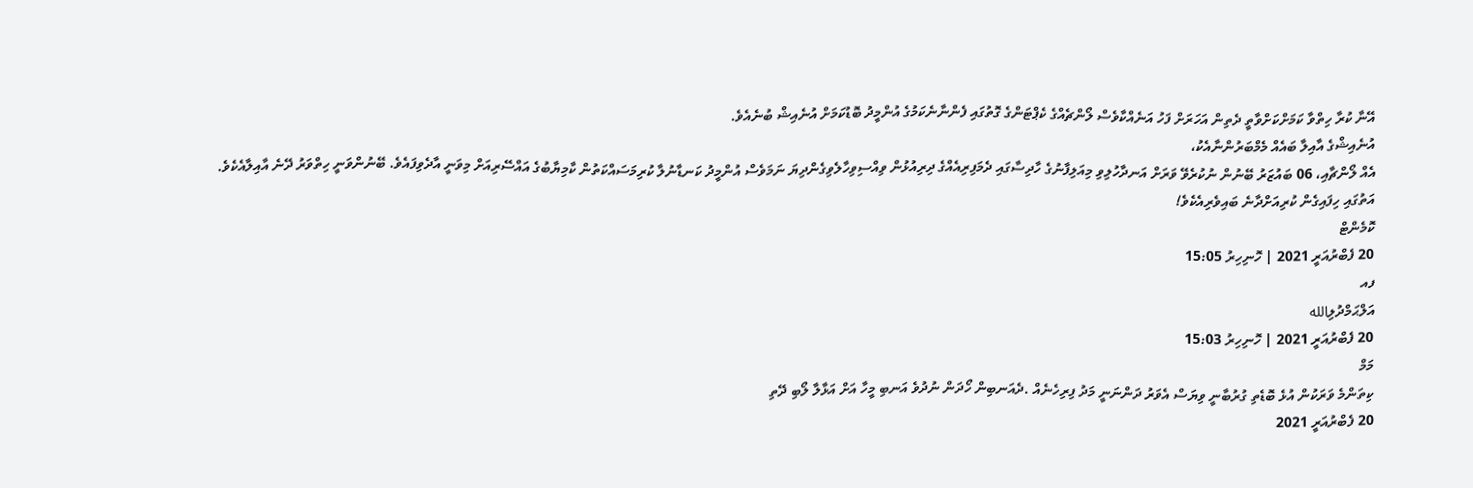އޭނާ ކުރާ ހިތްވާ ކަމަށްކަށްވާތީ ދެތިން އަހަރަށް ފަހު އަނެއްކާވެސް ލޯންޗެއްގެ ކެޕްޓަންގެ ގޮތުގައި ފެންނާނެކަމުގެ އުންމީދު ބޮޑުކަމަށް އުނެއިޝް ބުނެއެވެ.
އުނެއިޝްގެ އާއިލާ ބައެއް މެމްބަރުންނާއެކު،
އެއް ލޯންޗާއި، 06 ބައުޒަރު ބޭނުން ނުކުރެވޭ ވަރަށް އަނދާހުލިވި މިއަލިފާނުގެ ހާދިސާގައި ދެމަފިރިއެއްގެ ދިރިއުޅުން ވިއްސިވިހާލެވިގެންދިޔަ ނަމަވެސް އުންމީދު ކަނޑާނުލާ ކުރިމަސައްކަތުން ކާމިޔާބުގެ އައްސޭރިއަށް މިވަނީ އާދެވިފައެވެ. ބޭނުންވަނީ ހިތްވަރު ދޭނެ އާއިލާއެކެވެ. އަތުގައި ހިފައިގެން ކުރިއަށްދާނެ ބައިވެރިއެކެވެ!
ކޮމެންޓް
20 ފެބްރުއަރީ 2021 | ހޮނިހިރު 15:05
ފއ
އަލްޙަމްދުލިالله
20 ފެބްރުއަރީ 2021 | ހޮނިހިރު 15:03
މަމް
ކިތަންމެ ވަރަކުން އުޅެ ބޮޑެތި ގުރުބާނީ ވިޔަސް އެވަރު ދަންނަނީ މަދު ފިރިހެނެއް .ދެއަނބިން ހޯދަން ނުދުވެ އަނބި މީހާ އަށް އަޅާލާ ލޯބި ދޭތި
20 ފެބްރުއަރީ 2021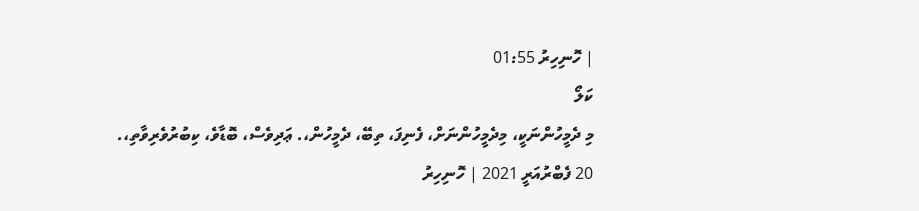| ހޮނިހިރު 01:55
ކަލޯ
މި ދެމީހުންނަކީ، މިދެމީހުންނަށް، ފެނިފަ، ތިބޭ، ދެމީހުން،. ޢަދިވެސް، ބޮޑާވެ، ކިބުރުވެރިވާތި،.
20 ފެބްރުއަރީ 2021 | ހޮނިހިރު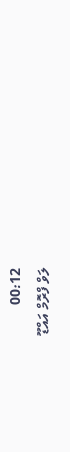00:12
ލަވް ފްރޮމް އައްޑޫ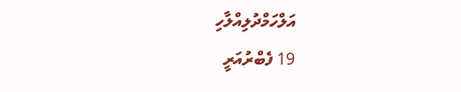އަލްހަމްދުލިއްލާހި
19 ފެބްރުއަރީ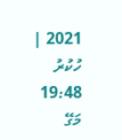2021 | ހުކުރު 19:48
މަގޭ